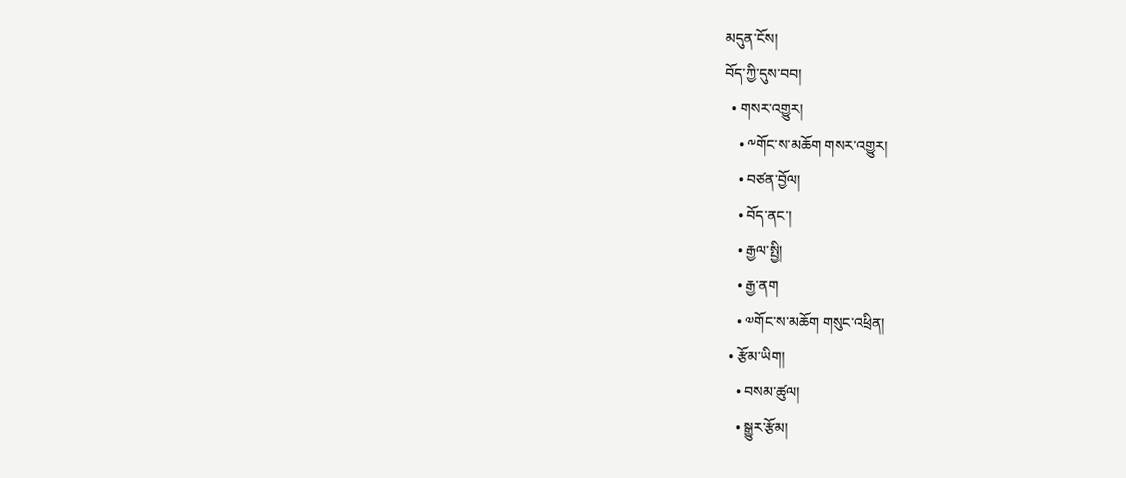མདུན་ངོས།
བོད་ཀྱི་དུས་བབ།
  • གསར་འགྱུར།
    • ༸གོང་ས་མཆོག གསར་འགྱུར།
    • བཙན་བྱོལ།
    • བོད་ནང་།
    • རྒྱལ་སྤྱི།
    • རྒྱ་ནག
    • ༧གོང་ས་མཆོག གསུང་འཕྲིན།
  • རྩོམ་ཡིག།
    • བསམ་ཚུལ།
    • སྒྱུར་རྩོམ།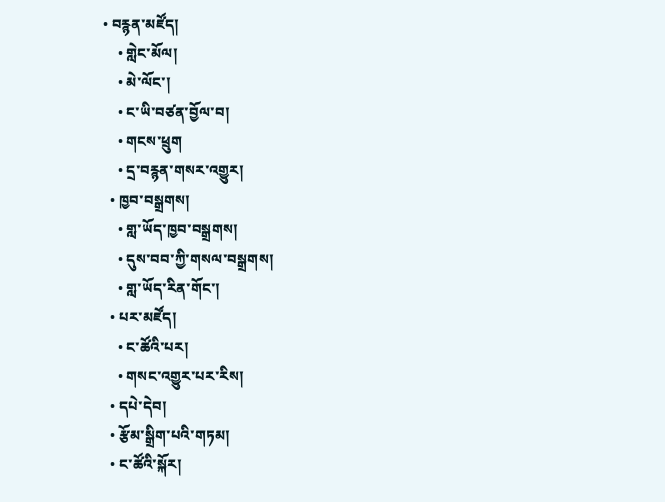• བརྙན་མཛོད།
    • གླེང་མོལ།
    • མེ་ལོང་།
    • ང་ཡི་བཙན་བྱོལ་བ།
    • གངས་ཕྲུག
    • དྲ་བརྙན་གསར་འགྱུར།
  • ཁྱབ་བསྒྲགས།
    • གླ་ཡོད་ཁྱབ་བསྒྲགས།
    • དུས་བབ་ཀྱི་གསལ་བསྒྲགས།
    • གླ་ཡོད་རིན་གོང་།
  • པར་མཛོད།
    • ང་ཚོའི་པར།
    • གསང་འགྱུར་པར་རིས།
  • དཔེ་དེབ།
  • རྩོམ་སྒྲིག་པའི་གཏམ།
  • ང་ཚོའི་སྐོར།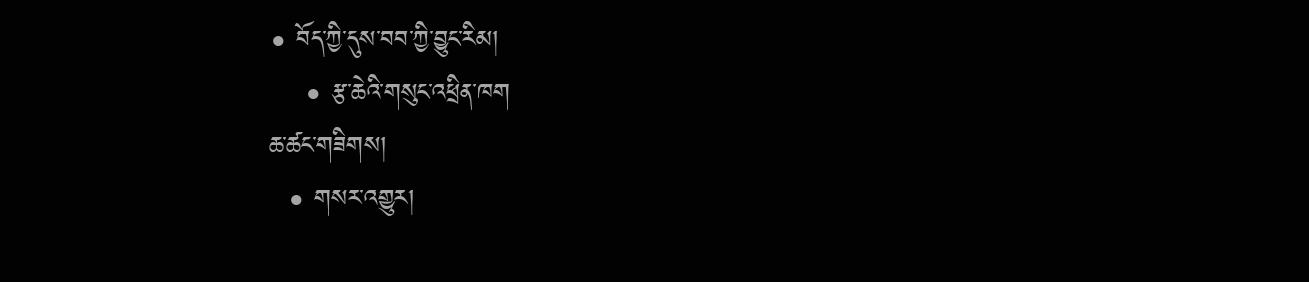• བོད་ཀྱི་དུས་བབ་ཀྱི་བྱུང་རིམ།
    • རྩ་ཆེའི་གསུང་འཕྲིན་ཁག
ཆ་ཚང་གཟིགས།
  • གསར་འགྱུར།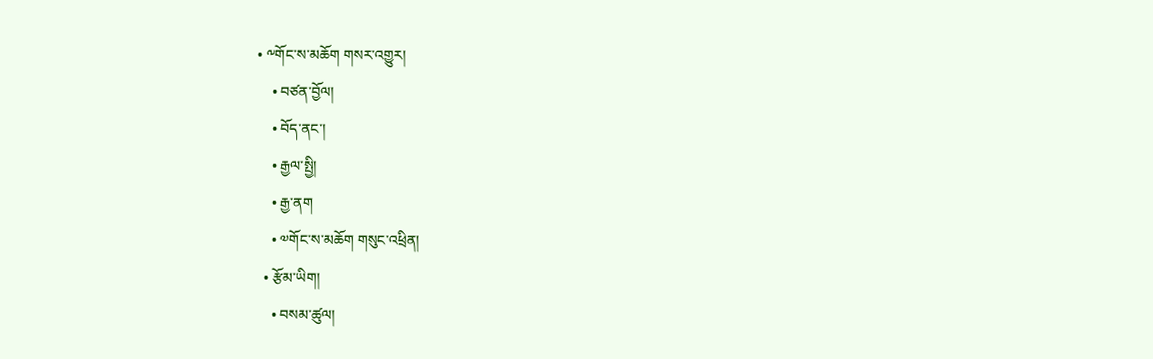• ༸གོང་ས་མཆོག གསར་འགྱུར།
    • བཙན་བྱོལ།
    • བོད་ནང་།
    • རྒྱལ་སྤྱི།
    • རྒྱ་ནག
    • ༧གོང་ས་མཆོག གསུང་འཕྲིན།
  • རྩོམ་ཡིག།
    • བསམ་ཚུལ།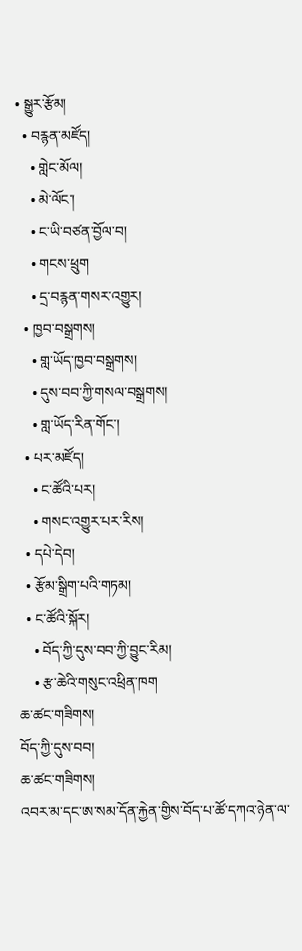• སྒྱུར་རྩོམ།
  • བརྙན་མཛོད།
    • གླེང་མོལ།
    • མེ་ལོང་།
    • ང་ཡི་བཙན་བྱོལ་བ།
    • གངས་ཕྲུག
    • དྲ་བརྙན་གསར་འགྱུར།
  • ཁྱབ་བསྒྲགས།
    • གླ་ཡོད་ཁྱབ་བསྒྲགས།
    • དུས་བབ་ཀྱི་གསལ་བསྒྲགས།
    • གླ་ཡོད་རིན་གོང་།
  • པར་མཛོད།
    • ང་ཚོའི་པར།
    • གསང་འགྱུར་པར་རིས།
  • དཔེ་དེབ།
  • རྩོམ་སྒྲིག་པའི་གཏམ།
  • ང་ཚོའི་སྐོར།
    • བོད་ཀྱི་དུས་བབ་ཀྱི་བྱུང་རིམ།
    • རྩ་ཆེའི་གསུང་འཕྲིན་ཁག
ཆ་ཚང་གཟིགས།
བོད་ཀྱི་དུས་བབ།
ཆ་ཚང་གཟིགས།
འབར་མ་དང་ཨ་སམ་དོན་རྐྱེན་གྱིས་བོད་པ་ཚོ་དཀའ་ཉེན་ལ་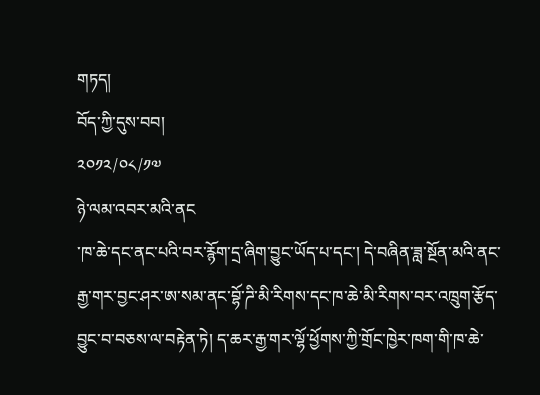གཏད།
བོད་ཀྱི་དུས་བབ།
༢༠༡༢/༠༨/༡༧
ཉེ་ལམ་འབར་མའི་ནང
་ཁ་ཆེ་དང་ནང་པའི་བར་རྙོག་དྲ་ཞིག་བྱུང་ཡོད་པ་དང་། དེ་བཞིན་ཟླ་སྔོན་མའི་ནང་རྒྱ་གར་བྱང་ཤར་ཨ་སམ་ནང་བྷོ་ཌི་མི་རིགས་དང་ཁ་ཆེ་མི་རིགས་བར་འཁྲུག་རྩོད་བྱུང་བ་བཅས་ལ་བརྟེན་ཏེ། ད་ཆར་རྒྱ་གར་ལྷོ་ཕྱོགས་ཀྱི་གྲོང་ཁྱེར་ཁག་གི་ཁ་ཆེ་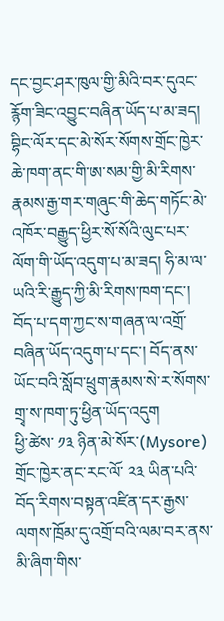དང་བྱང་ཤར་ཁུལ་གྱི་མིའི་བར་དུའང་རྙོག་ཟིང་འབྱུང་བཞིན་ཡོད་པ་མ་ཟད། བྷིང་ལོར་དང་མེ་སོར་སོགས་གྲོང་ཁྱེར་ཆེ་ཁག་ནང་གི་ཨ་སམ་གྱི་མི་རིགས་རྣམས་རྒྱ་གར་གཞུང་གི་ཆེད་གཏོང་མེ་འཁོར་བརྒྱུད་ཕྱིར་སོ་སོའི་ལུང་པར་ལོག་གི་ཡོད་འདུག་པ་མ་ཟད། ཧི་མ་ལ་ཡའི་རི་རྒྱུད་ཀྱི་མི་རིགས་ཁག་དང་། བོད་པ་དག་ཀྱང་ས་གཞན་ལ་འགྲོ་བཞིན་ཡོད་འདུག་པ་དང་། བོད་ནས་ཡོང་བའི་སློབ་ཕྲུག་རྣམས་སེ་ར་སོགས་གྲྭ་ས་ཁག་ཏུ་ཕྱིན་ཡོད་འདུག
ཕྱི་ཚེས་ ༡༣ ཉིན་མེ་སོར་(Mysore) གྲོང་ཁྱེར་ནང་རང་ལོ་ ༢༣ ཡིན་པའི་བོད་རིགས་བསྟན་འཛིན་དར་རྒྱས་ལགས་ཁྲོམ་དུ་འགྲོ་བའི་ལམ་བར་ནས་མི་ཞིག་གིས་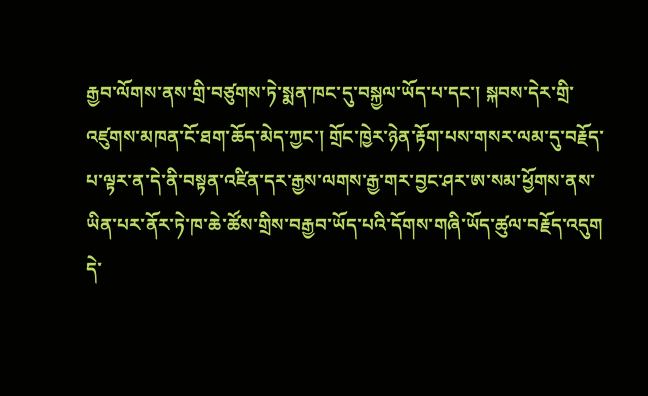རྒྱབ་ལོགས་ནས་གྲི་བཙུགས་ཏེ་སྨན་ཁང་དུ་བསྐྱལ་ཡོད་པ་དང་། སྐབས་དེར་གྲི་འཛུགས་མཁན་ངོ་ཐག་ཆོད་མེད་ཀྱང་། གྲོང་ཁྱེར་ཉེན་རྟོག་པས་གསར་ལམ་དུ་བརྗོད་པ་ལྟར་ན་དེ་ནི་བསྟན་འཛིན་དར་རྒྱས་ལགས་རྒྱ་གར་བྱང་ཤར་ཨ་སམ་ཕྱོགས་ནས་ཡིན་པར་ནོར་ཏེ་ཁ་ཆེ་ཚོས་གྲིས་བརྒྱབ་ཡོད་པའི་དོགས་གཞི་ཡོད་ཚུལ་བརྗོད་འདུག
དེ་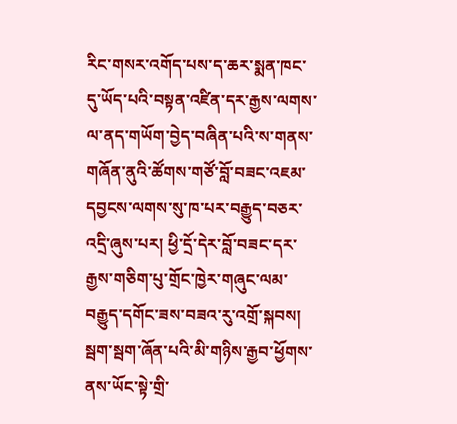རིང་གསར་འགོད་པས་ད་ཆར་སྨན་ཁང་དུ་ཡོད་པའི་བསྟན་འཛིན་དར་རྒྱས་ལགས་ལ་ནད་གཡོག་བྱེད་བཞིན་པའི་ས་གནས་གཞོན་ནུའི་ཚོགས་གཙོ་བློ་བཟང་འཇམ་དབྱངས་ལགས་སུ་ཁ་པར་བརྒྱུད་བཅར་འདྲི་ཞུས་པར། ཕྱི་དྲོ་དེར་བློ་བཟང་དར་རྒྱས་གཅིག་པུ་གྲོང་ཁྱེར་གཞུང་ལམ་བརྒྱུད་དགོང་ཟས་བཟའ་རུ་འགྲོ་སྐབས། སྦག་སྦག་ཞོན་པའི་མི་གཉིས་རྒྱབ་ཕྱོགས་ནས་ཡོང་སྟེ་གྲི་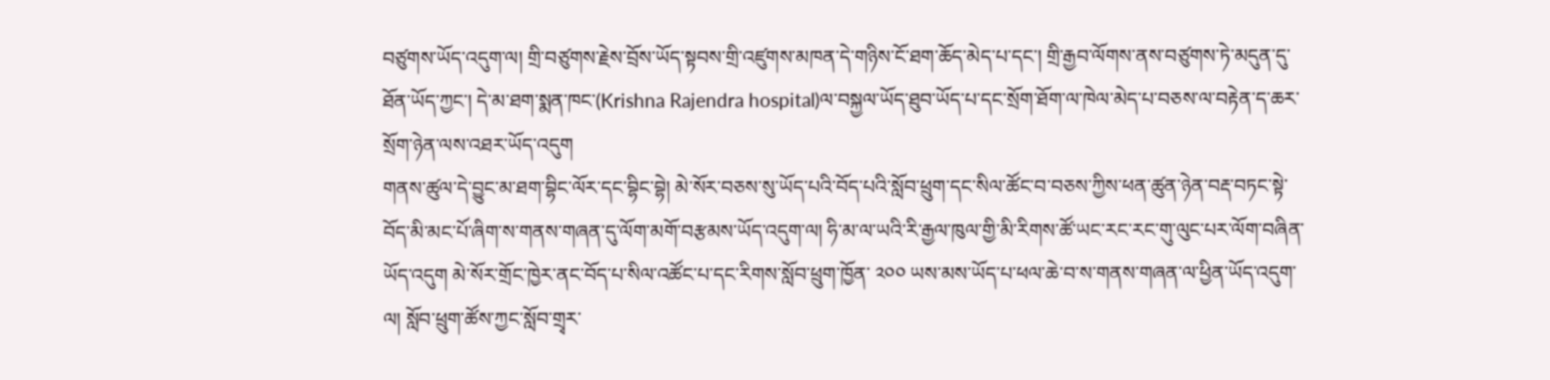བཙུགས་ཡོད་འདུག་ལ། གྲི་བཙུགས་རྗེས་བྲོས་ཡོད་སྟབས་གྲི་འཛུགས་མཁན་དེ་གཉིས་ངོ་ཐག་ཆོད་མེད་པ་དང་། གྲི་རྒྱབ་ལོགས་ནས་བཙུགས་ཏེ་མདུན་དུ་ཐོན་ཡོད་ཀྱང་། དེ་མ་ཐག་སྨན་ཁང་(Krishna Rajendra hospital)ལ་བསྐྱལ་ཡོད་ཐུབ་ཡོད་པ་དང་སྲོག་ཐོག་ལ་ཁེལ་མེད་པ་བཅས་ལ་བརྟེན་ད་ཆར་སྲོག་ཉེན་ལས་འཐར་ཡོད་འདུག
གནས་ཚུལ་དེ་བྱུང་མ་ཐག་བྷིང་ལོར་དང་བྷིང་བྷེ། མེ་སོར་བཅས་སུ་ཡོད་པའི་བོད་པའི་སློབ་ཕྲུག་དང་སིལ་ཚོང་བ་བཅས་ཀྱིས་ཕན་ཚུན་ཉེན་བརྡ་བཏང་སྟེ་བོད་མི་མང་པོ་ཞིག་ས་གནས་གཞན་དུ་ལོག་མགོ་བརྩམས་ཡོད་འདུག་ལ། ཧི་མ་ལ་ཡའི་རི་རྒྱལ་ཁུལ་གྱི་མི་རིགས་ཚོ་ཡང་རང་རང་གུ་ལུང་པར་ལོག་བཞིན་ཡོད་འདུག མེ་སོར་གྲོང་ཁྱེར་ནང་བོད་པ་སིལ་འཚོང་པ་དང་རིགས་སློབ་ཕྲུག་ཁྱོན་ ༢༠༠ ཡས་མས་ཡོད་པ་ཕལ་ཆེ་བ་ས་གནས་གཞན་ལ་ཕྱིན་ཡོད་འདུག་ལ། སློབ་ཕྲུག་ཚོས་ཀྱང་སློབ་གྲྭར་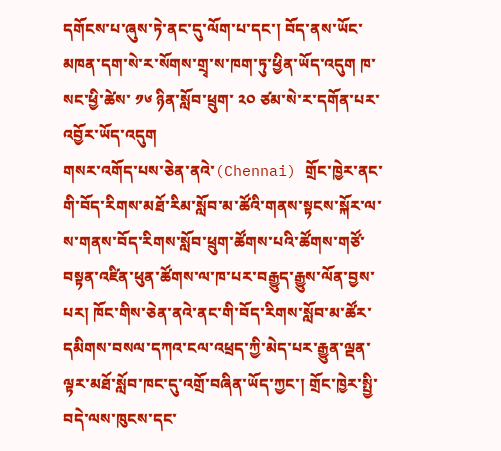དགོངས་པ་ཞུས་ཏེ་ནང་དུ་ལོག་པ་དང་། བོད་ནས་ཡོང་མཁན་དག་སེ་ར་སོགས་གྲྭ་ས་ཁག་ཏུ་ཕྱིན་ཡོད་འདུག ཁ་སང་ཕྱི་ཚེས་ ༡༦ ཉིན་སློབ་ཕྲུག་ ༢༠ ཙམ་སེ་ར་དགོན་པར་འབྱོར་ཡོད་འདུག
གསར་འགོད་པས་ཅེན་ནའེ་(Chennai) གྲོང་ཁྱེར་ནང་གི་བོད་རིགས་མཐོ་རིམ་སློབ་མ་ཚོའི་གནས་སྟངས་སྐོར་ལ་ས་གནས་བོད་རིགས་སློབ་ཕྲུག་ཚོགས་པའི་ཚོགས་གཙོ་བསྟན་འཛིན་ཕུན་ཚོགས་ལ་ཁ་པར་བརྒྱུད་རྒྱུས་ལོན་བྱས་པར། ཁོང་གིས་ཅེན་ནའེ་ནང་གི་བོད་རིགས་སློབ་མ་ཚོར་དམིགས་བསལ་དཀའ་ངལ་འཕྲད་ཀྱི་མེད་པར་རྒྱུན་ལྡན་ལྟར་མཐོ་སློབ་ཁང་དུ་འགྲོ་བཞིན་ཡོད་ཀྱང་། གྲོང་ཁྱེར་སྤྱི་བདེ་ལས་ཁུངས་དང་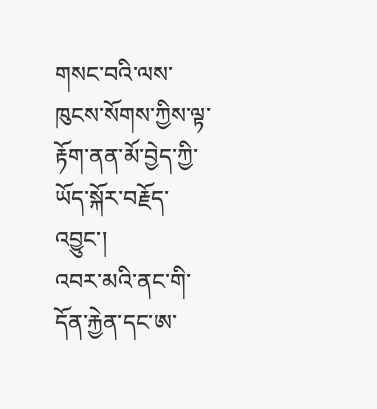གསང་བའི་ལས་ཁུངས་སོགས་ཀྱིས་ལྟ་རྟོག་ནན་མོ་བྱེད་ཀྱི་ཡོད་སྐོར་བརྗོད་འབྱུང་།
འབར་མའི་ནང་གི་དོན་རྐྱེན་དང་ཨ་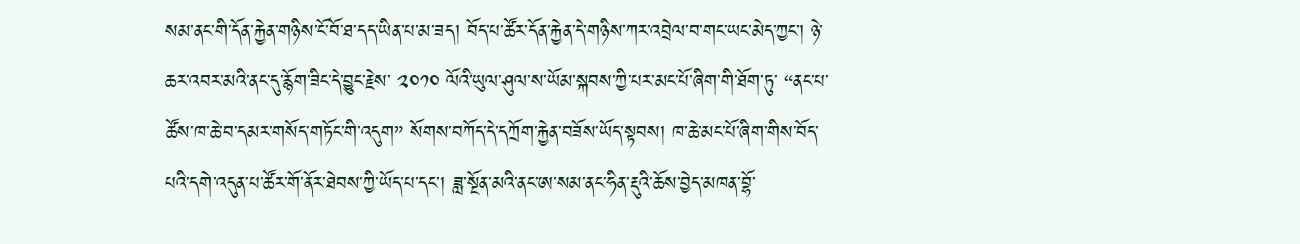སམ་ནང་གི་དོན་རྐྱེན་གཉིས་ངོ་བོ་ཐ་དད་ཡིན་པ་མ་ཟད། བོད་པ་ཚོར་དོན་རྐྱེན་དེ་གཉིས་ཀར་འབྲེལ་བ་གང་ཡང་མེད་ཀྱང་། ཉེ་ཆར་འབར་མའི་ནང་དུ་རྙོག་ཟིང་དེ་བྱུང་རྗེས་ ༢༠༡༠ ལོའི་ཡུལ་ཤུལ་ས་ཡོམ་སྐབས་ཀྱི་པར་མང་པོ་ཞིག་གི་ཐོག་ཏུ་ “ནང་པ་ཚོས་ཁ་ཆེ་བ་དམར་གསོད་གཏོང་གི་འདུག” སོགས་བཀོད་དེ་དཀྲོག་རྐྱེན་བཟོས་ཡོད་སྟབས། ཁ་ཆེ་མང་པོ་ཞིག་གིས་བོད་པའི་དགེ་འདུན་པ་ཚོར་གོ་ནོར་ཐེབས་ཀྱི་ཡོད་པ་དང་། ཟླ་སྔོན་མའི་ནང་ཨ་སམ་ནང་ཧིན་རྡུའི་ཆོས་བྱེད་མཁན་བྷོ་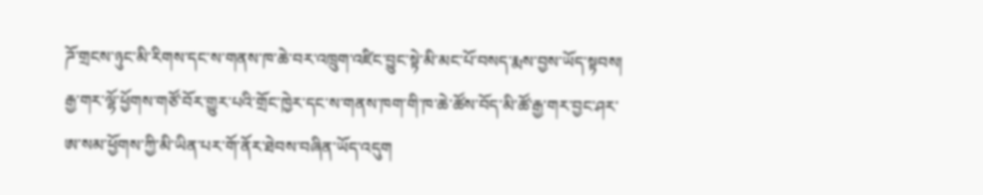ཌོ་གྲངས་ཉུང་མི་རིགས་དང་ས་གནས་ཁ་ཆེ་བར་འཁྲུག་འཛིང་བྱུང་སྟེ་མི་མང་པོ་བསད་རྨས་བྱས་ཡོད་སྟབས། རྒྱ་གར་ལྷོ་ཕྱོགས་གཙོ་བོར་གྱུར་པའི་གྲོང་ཁྱེར་དང་ས་གནས་ཁག་གི་ཁ་ཆེ་ཚོས་བོད་མི་ཚོ་རྒྱ་གར་བྱང་ཤར་ཨ་སམ་ཕྱོགས་ཀྱི་མི་ཡིན་པར་གོ་ནོར་ཐེབས་བཞིན་ཡོད་འདུག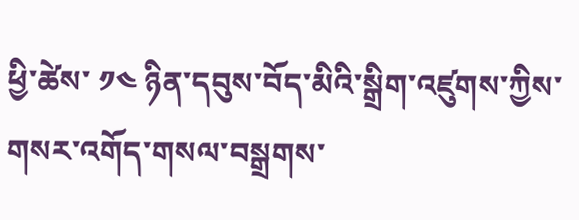ཕྱི་ཚེས་ ༡༤ ཉིན་དབུས་བོད་མིའི་སྒྲིག་འཛུགས་ཀྱིས་གསར་འགོད་གསལ་བསྒྲགས་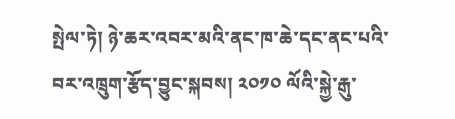སྤེལ་ཏེ། ཉེ་ཆར་འབར་མའི་ནང་ཁ་ཆེ་དང་ནང་པའི་བར་འཁྲུག་རྩོད་བྱུང་སྐབས། ༢༠༡༠ ལོའི་སྐྱེ་རྒུ་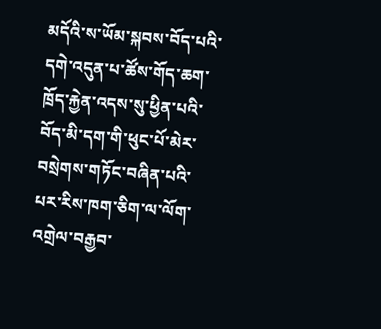མདོའི་ས་ཡོམ་སྐབས་བོད་པའི་དགེ་འདུན་པ་ཚོས་གོད་ཆག་ཁྲོད་རྐྱེན་འདས་སུ་ཕྱིན་པའི་བོད་མི་དག་གི་ཕུང་པོ་མེར་བསྲེགས་གཏོང་བཞིན་པའི་པར་རིས་ཁག་ཅིག་ལ་ལོག་འགྲེལ་བརྒྱབ་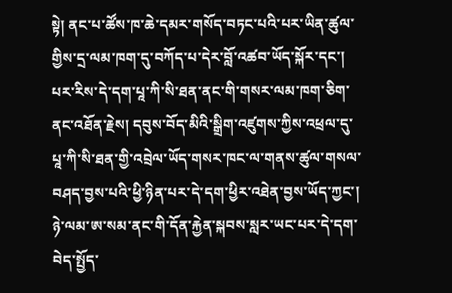སྟེ། ནང་པ་ཚོས་ཁ་ཆེ་དམར་གསོད་བཏང་པའི་པར་ཡིན་ཚུལ་གྱིས་དྲ་ལམ་ཁག་དུ་བཀོད་པ་དེར་བློ་འཚབ་ཡོད་སྐོར་དང་། པར་རིས་དེ་དག་པཱ་ཀི་སི་ཐན་ནང་གི་གསར་ལམ་ཁག་ཅིག་ནང་འཐོན་རྗེས། དབུས་བོད་མིའི་སྒྲིག་འཛུགས་ཀྱིས་འཕྲལ་དུ་པཱ་ཀི་སི་ཐན་གྱི་འབྲེལ་ཡོད་གསར་ཁང་ལ་གནས་ཚུལ་གསལ་བཤད་བྱས་པའི་ཕྱི་ཉིན་པར་དེ་དག་ཕྱིར་འཐེན་བྱས་ཡོད་ཀྱང་། ཉེ་ལམ་ཨ་སམ་ནང་གི་དོན་རྐྱེན་སྐབས་སླར་ཡང་པར་དེ་དག་བེད་སྤྱོད་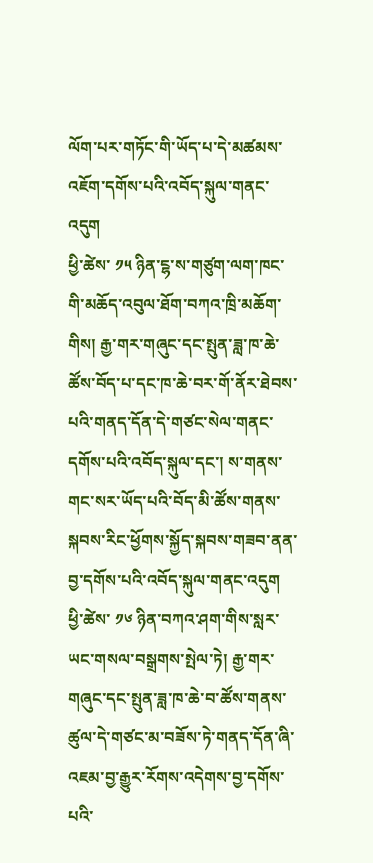ལོག་པར་གཏོང་གི་ཡོད་པ་དེ་མཚམས་འཇོག་དགོས་པའི་འབོད་སྐུལ་གནང་འདུག
ཕྱི་ཚེས་ ༡༥ ཉིན་ངྷ་ས་གཙུག་ལག་ཁང་གི་མཆོད་འབུལ་ཐོག་བཀའ་ཁྲི་མཆོག་གིས། རྒྱ་གར་གཞུང་དང་སྤུན་ཟླ་ཁ་ཆེ་ཚོས་བོད་པ་དང་ཁ་ཆེ་བར་གོ་ནོར་ཐེབས་པའི་གནད་དོན་དེ་གཙང་སེལ་གནང་དགོས་པའི་འབོད་སྐུལ་དང་། ས་གནས་གང་སར་ཡོད་པའི་བོད་མི་ཚོས་གནས་སྐབས་རིང་ཕྱོགས་སྐྱོད་སྐབས་གཟབ་ནན་བྱ་དགོས་པའི་འབོད་སྐུལ་གནང་འདུག ཕྱི་ཚེས་ ༡༦ ཉིན་བཀའ་ཤག་གིས་སླར་ཡང་གསལ་བསྒྲགས་སྤེལ་ཏེ། རྒྱ་གར་གཞུང་དང་སྤུན་ཟླ་ཁ་ཆེ་བ་ཚོས་གནས་ཚུལ་དེ་གཙང་མ་བཟོས་ཏེ་གནད་དོན་ཞི་འཇམ་བྱ་རྒྱུར་རོགས་འདེགས་བྱ་དགོས་པའི་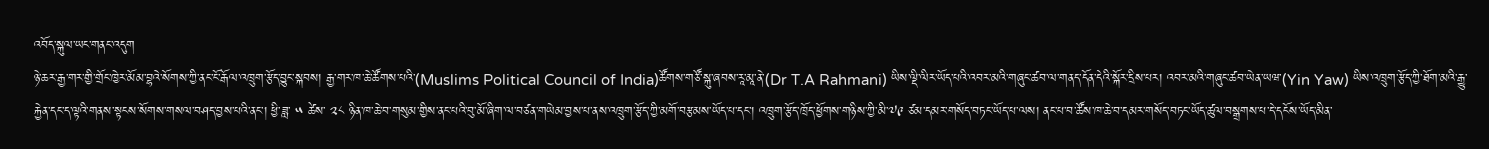འབོད་སྐུལ་ཡང་གནང་འདུག
ཉེ་ཆར་རྒྱ་གར་གྱི་གྲོང་ཁྱེར་མོམ་བྷའེ་སོགས་ཀྱི་ནང་ངོ་རྒོལ་འཁྲུག་རྩོད་བྱུང་སྐབས། རྒྱ་གར་ཁ་ཆེ་ཚོགས་པའི་(Muslims Political Council of India)ཚོགས་གཙོ་སྐུ་ཞབས་རཱ་མཱ་ནེ་(Dr T.A Rahmani) ཡིས་ལྡི་ལིར་ཡོད་པའི་འབར་མའི་གཞུང་ཚབ་ལ་གནད་དོན་དེའི་སྐོར་དྲིས་པར། འབར་མའི་གཞུང་ཚབ་ཡེན་ཡཝ་(Yin Yaw) ཡིས་འཁྲུག་རྩོད་ཀྱི་ཐོག་མའི་རྒྱུ་རྐྱེན་དང་ད་ལྟའི་གནས་སྟངས་སོགས་གསལ་བཤད་བྱས་པའི་ནང་། ཕྱི་ཟླ་ ༥ ཚེས་ ༢༨ ཉིན་ཁ་ཆེ་བ་གསུམ་གྱིས་ནང་པའི་བུ་མོ་ཞིག་ལ་བཙན་གཡེམ་བྱས་པ་ནས་འཁྲུག་རྩོད་ཀྱི་མགོ་བརྩམས་ཡོད་པ་དང་། འཁྲུག་རྩོད་ཁྲོད་ཕྱོགས་གཉིས་ཀྱི་མི་༧༩ ཙམ་དམར་གསོད་བཏང་ཡོད་པ་ལས། ནང་པ་བ་ཚོས་ཁ་ཆེ་བ་དམར་གསོད་བཏང་ཡོད་ཚུལ་བསྒྲགས་པ་དེ་དངོས་ཡོད་མིན་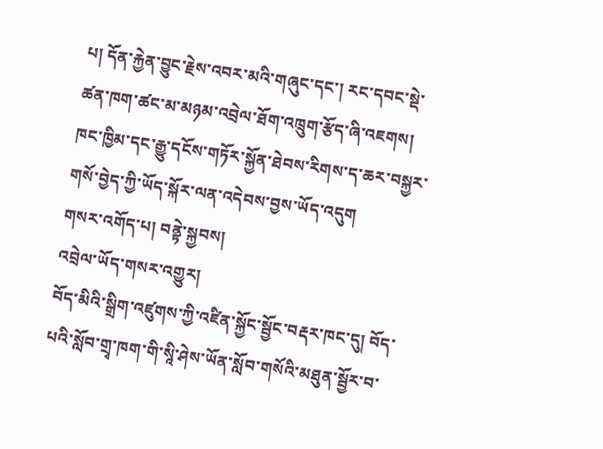པ། དོན་རྐྱེན་བྱུང་རྗེས་འབར་མའི་གཞུང་དང་། རང་དབང་སྡེ་ཚན་ཁག་ཚང་མ་མཉམ་འབྲེལ་ཐོག་འཁྲུག་རྩོད་ཞི་འཇགས། ཁང་ཁྱིམ་དང་རྒྱུ་དངོས་གཏོར་སྐྱོན་ཐེབས་རིགས་ད་ཆར་བསྐྱར་གསོ་བྱེད་ཀྱི་ཡོད་སྐོར་ལན་འདེབས་བྱས་ཡོད་འདུག
གསར་འགོད་པ། བནྟེ་སྐྱབས།
འབྲེལ་ཡོད་གསར་འགྱུར།
བོད་མིའི་སྒྲིག་འཛུགས་ཀྱི་འཛིན་སྐྱོང་སྦྱོང་བརྡར་ཁང་དུ། བོད་པའི་སློབ་གྲྭ་ཁག་གི་སཱི་ཤེས་ཡོན་སློབ་གསོའི་མཐུན་སྦྱོར་བ་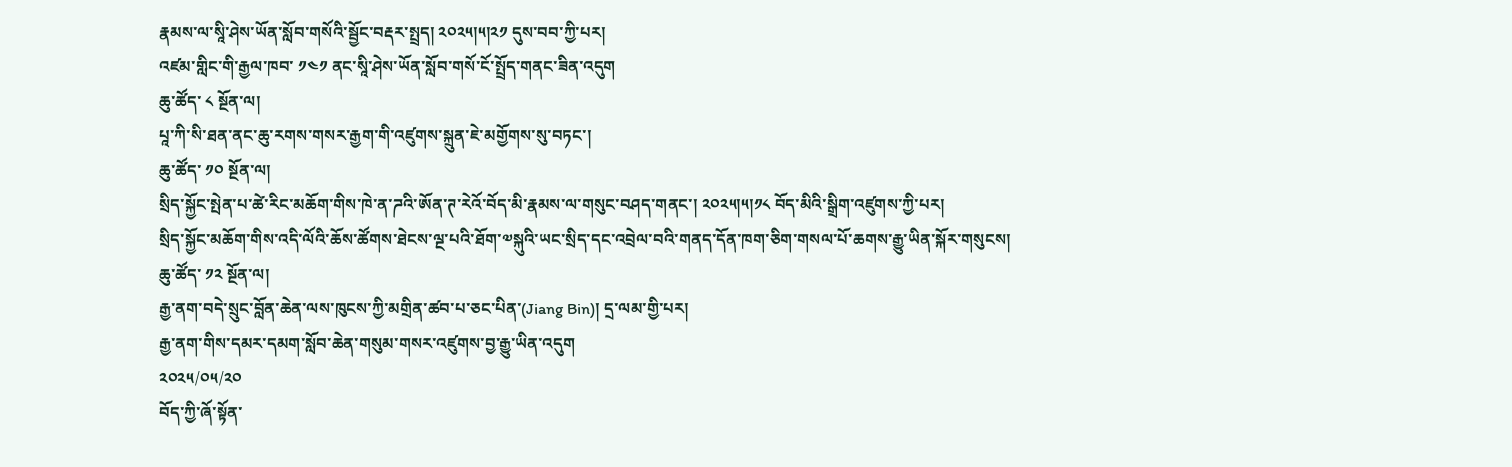རྣམས་ལ་སཱི་ཤེས་ཡོན་སློབ་གསོའི་སྦྱོང་བརྡར་སྤྲད། ༢༠༢༥།༥།༢༡ དུས་བབ་ཀྱི་པར།
འཛམ་གླིང་གི་རྒྱལ་ཁབ་ ༡༤༡ ནང་སཱི་ཤེས་ཡོན་སློབ་གསོ་ངོ་སྤྲོད་གནང་ཟིན་འདུག
ཆུ་ཚོད་ ༨ སྔོན་ལ།
པཱ་ཀི་སི་ཐན་ནང་ཆུ་རགས་གསར་རྒྱག་གི་འཛུགས་སྐྲུན་ཇེ་མགྱོགས་སུ་བཏང་།
ཆུ་ཚོད་ ༡༠ སྔོན་ལ།
སྲིད་སྐྱོང་སྤེན་པ་ཚེ་རིང་མཆོག་གིས་ཁེ་ན་ཌའི་ཨོན་ཊ་རེའོ་བོད་མི་རྣམས་ལ་གསུང་བཤད་གནང་། ༢༠༢༥།༥།༡༨ བོད་མིའི་སྒྲིག་འཛུགས་ཀྱི་པར།
སྲིད་སྐྱོང་མཆོག་གིས་འདི་ལོའི་ཆོས་ཚོགས་ཐེངས་ལྔ་པའི་ཐོག་༧སྐུའི་ཡང་སྲིད་དང་འབྲེལ་བའི་གནད་དོན་ཁག་ཅིག་གསལ་པོ་ཆགས་རྒྱུ་ཡིན་སྐོར་གསུངས།
ཆུ་ཚོད་ ༡༢ སྔོན་ལ།
རྒྱ་ནག་བདེ་སྲུང་བློན་ཆེན་ལས་ཁུངས་ཀྱི་མགྲིན་ཚབ་པ་ཅང་པིན་(Jiang Bin)། དྲ་ལམ་གྱི་པར།
རྒྱ་ནག་གིས་དམར་དམག་སློབ་ཆེན་གསུམ་གསར་འཛུགས་བྱ་རྒྱུ་ཡིན་འདུག
༢༠༢༥/༠༥/༢༠
བོད་ཀྱི་ཞོ་སྟོན་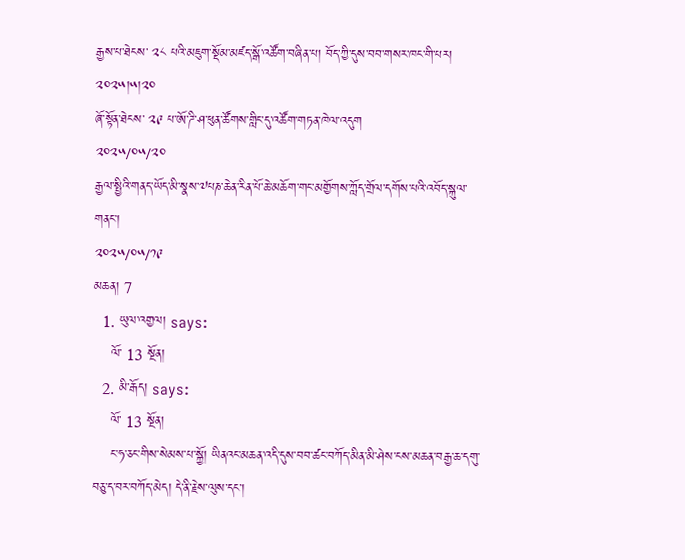རྒྱས་པ་ཐེངས་ ༢༨ པའི་མཇུག་སྡོམ་མཛད་སྒོ་འཚོག་བཞིན་པ། བོད་ཀྱི་དུས་བབ་གསར་ཁང་གི་པར། ༢༠༢༥།༥།༢༠
ཞོ་སྟོན་ཐེངས་ ༢༩ པ་ཨོ་ཌི་ཤ་ཕུན་ཚོགས་གླིང་དུ་འཚོག་གཏན་ཁེལ་འདུག
༢༠༢༥/༠༥/༢༠
རྒྱལ་སྤྱིའི་གནད་ཡོད་མི་སྣས་༧པཎ་ཆེན་རིན་པོ་ཆེ་མཆོག་གང་མགྱོགས་ཀློད་གྲོལ་དགོས་པའི་འབོད་སྐུལ་གནང་།
༢༠༢༥/༠༥/༡༩
མཆན། 7
  1. ཡུལ་འགྱལ། says:
    ལོ་ 13 སྔོན།
  2. མི་རྒོད། says:
    ལོ་ 13 སྔོན།
    ང་ཧ་ཅང་གིས་སེམས་པ་སྐྱོ། ཡིནའང་མཆན་འདི་དུས་བབ་ཚང་བཀོད་མིན་མི་ཤེས་ངས་མཆན་བརྒྱ་ཆ་དགུ་བཅུ་ད་བར་བཀོད་མེད། དེ་ནི་རྗེས་ལུས་དང་།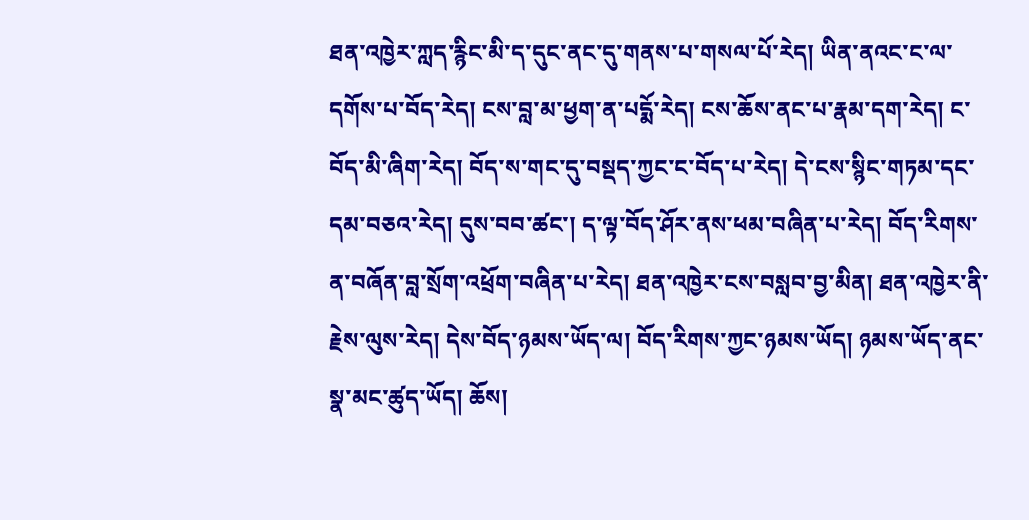ཐན་འཁྱེར་ཀླད་རྙིང་མི་ད་དུང་ནང་དུ་གནས་པ་གསལ་པོ་རེད། ཡིན་ནའང་ང་ལ་དགོས་པ་བོད་རེད། ངས་བླ་མ་ཕྱག་ན་པདྨོ་རེད། ངས་ཆོས་ནང་པ་རྣམ་དག་རེད། ང་བོད་མི་ཞིག་རེད། བོད་ས་གང་དུ་བསྡད་ཀྱང་ང་བོད་པ་རེད། དེ་ངས་སྙིང་གཏམ་དང་དམ་བཅའ་རེད། དུས་བབ་ཚང་། ད་ལྟ་བོད་ཤོར་ནས་ཕམ་བཞིན་པ་རེད། བོད་རིགས་ན་བཞོན་བླ་སྲོག་འཕྲོག་བཞིན་པ་རེད། ཐན་འཁྱེར་ངས་བསླབ་བྱ་མིན། ཐན་འཁྱེར་ནི་རྗེས་ལུས་རེད། དེས་བོད་ཉམས་ཡོད་ལ། བོད་རིགས་ཀྱང་ཉམས་ཡོད། ཉམས་ཡོད་ནང་སྣ་མང་ཚུད་ཡོད། ཆོས།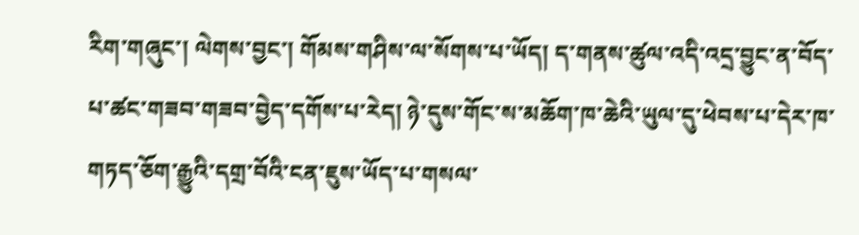རིག་གཞུང་། ལེགས་བྱང་། གོམས་གཤིས་ལ་སོགས་པ་ཡོད། ད་གནས་ཚུལ་འདི་འདྲ་བྱུང་ན་བོད་པ་ཚང་གཟབ་གཟབ་བྱེད་དགོས་པ་རེད། ཉེ་དུས་གོང་ས་མཆོག་ཁ་ཆེའི་ཡུལ་དུ་ཕེབས་པ་དེར་ཁ་གཏད་ཅོག་རྒྱུའི་དགྲ་བོའི་ངན་ཇུས་ཡོད་པ་གསལ་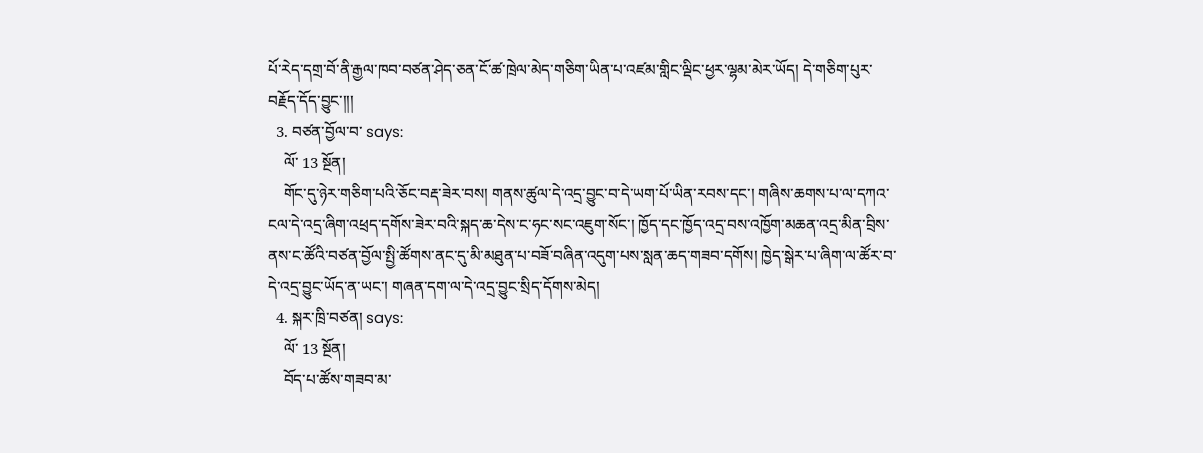པོ་རེད་དགྲ་བོ་ནི་རྒྱལ་ཁབ་བཙན་ཤེད་ཅན་ངོ་ཚ་ཁྲེལ་མེད་གཅིག་ཡིན་པ་འཛམ་གླིང་ལྡིང་ཕྱར་ལྷམ་མེར་ཡོད། དེ་གཅིག་པུར་བརྗོད་དོད་བྱུང་།།།
  3. བཙན་བྱོལ་བ་ says:
    ལོ་ 13 སྔོན།
    གོང་དུ་ཉེར་གཅིག་པའི་ཅོང་བརྡ་ཟེར་བས། གནས་ཚུལ་དེ་འདྲ་བྱུང་བ་དེ་ཡག་པོ་ཡིན་རབས་དང་། གཞིས་ཆགས་པ་ལ་དཀའ་ངལ་དེ་འདྲ་ཞིག་འཕྲད་དགོས་ཟེར་བའི་སྐད་ཆ་དེས་ང་ཧང་སང་འཇུག་སོང་། ཁྱོད་དང་ཁྱོད་འདྲ་བས་འཁྱོག་མཆན་འདྲ་མིན་བྲིས་ནས་ང་ཚོའི་བཙན་བྱོལ་སྤྱི་ཚོགས་ནང་དུ་མི་མཐུན་པ་བཟོ་བཞིན་འདུག་པས་སླན་ཆད་གཟབ་དགོས། ཁྱེད་སྒེར་པ་ཞིག་ལ་ཚོར་བ་དེ་འདྲ་བྱུང་ཡོད་ན་ཡང་། གཞན་དག་ལ་དེ་འདྲ་བྱུང་སྲིད་དོགས་མེད།
  4. སྐར་ཁྲི་བཙན། says:
    ལོ་ 13 སྔོན།
    བོད་པ་ཚོས་གཟབ་མ་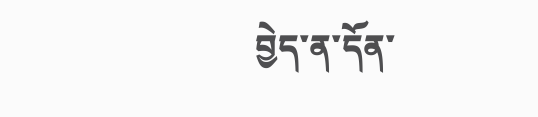བྱེད་ན་དོན་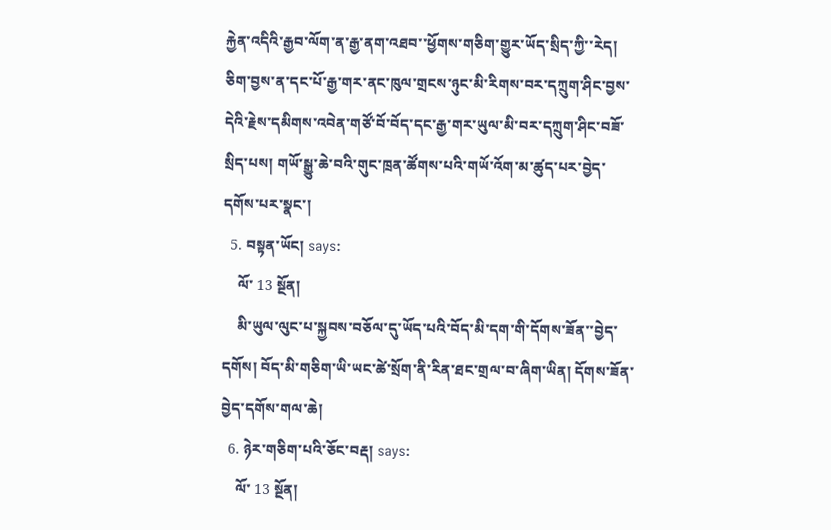རྐྱེན་འདིའི་རྒྱབ་ལོག་ན་རྒྱ་ནག་འཐབ་་ཕྱོགས་གཅིག་གྱུར་ཡོད་སྲིད་ཀྱི་་རེད། ཅིག་བྱས་ན་དང་པོ་རྒྱ་གར་ནང་ཁུལ་གྲངས་ཉུང་མི་རིགས་བར་དཀྲུག་ཤིང་བྱས་དེའི་རྗེས་དམིགས་འབེན་གཙོ་བོ་བོད་དང་རྒྱ་གར་ཡུལ་མི་བར་དཀྲུག་ཤིང་བཟོ་སྲིད་པས། གཡོ་སྒྱུ་ཆེ་བའི་གུང་ཁྲན་ཚོགས་པའི་གཡོ་འོག་མ་ཚུད་པར་བྱེད་དགོས་པར་སྣང་།
  5. བསྟན་ཡོང། says:
    ལོ་ 13 སྔོན།
    མི་ཡུལ་ལུང་པ་སྐྱབས་བཅོལ་དུ་ཡོད་པའི་བོད་མི་དག་གི་དོགས་ཟོན་་བྱེད་དགོས། བོད་མི་གཅིག་ཡི་ཡང་ཚེ་སྲོག་ནི་རིན་ཐང་གྲལ་བ་ཞིག་ཡིན། དོགས་ཟོན་བྱེད་དགོས་གལ་ཆེ།
  6. ཉེར་གཅིག་པའི་ཅོང་བརྡ། says:
    ལོ་ 13 སྔོན།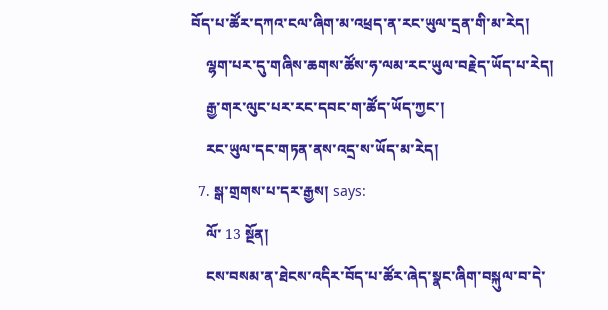བོད་པ་ཚོར་དཀའ་ངལ་ཞིག་མ་འཕྲད་ན་རང་ཡུལ་དྲན་གི་མ་རེད།
    ལྷག་པར་དུ་གཞིས་ཆགས་ཚོས་ཧ་ལམ་རང་ཡུལ་བརྗེད་ཡོད་པ་རེད།
    རྒྱ་གར་ལུང་པར་རང་དབང་ག་ཚོད་ཡོད་ཀྱང་།
    རང་ཡུལ་དང་གཏན་ནས་འདྲ་ས་ཡོད་མ་རེད།
  7. སྒ་གྲགས་པ་དར་རྒྱས། says:
    ལོ་ 13 སྔོན།
    ངས་བསམ་ན་ཐེངས་འདིར་བོད་པ་ཚོར་ཞེད་སྣང་ཞིག་བསྐུལ་བ་དེ་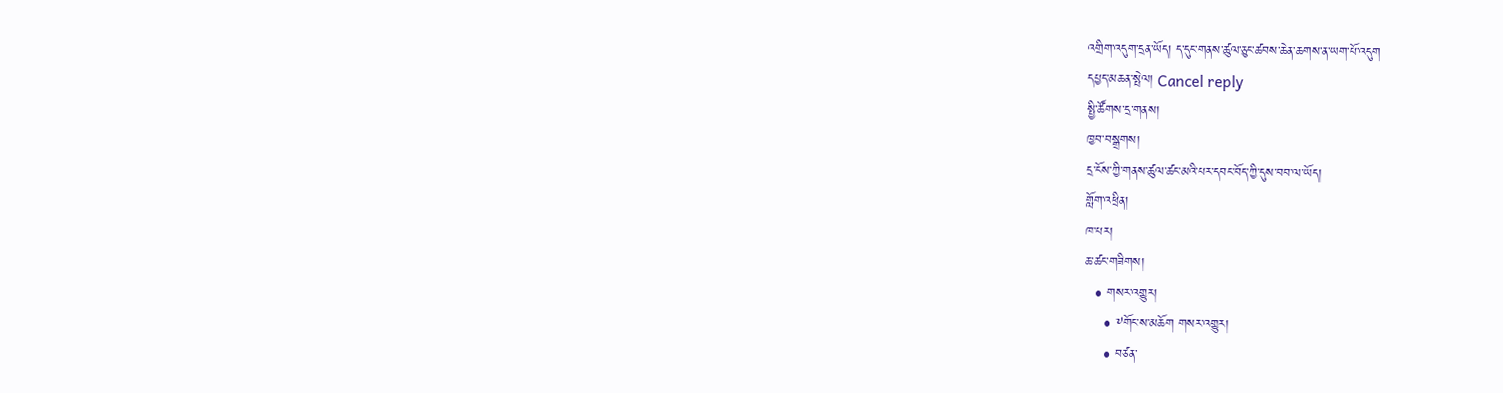འགྲིག་འདུག་དྲན་ཡོད། ད་དུང་གནས་ཚུལ་ཅུང་ཚབས་ཆེན་ཆགས་ན་ཡག་པོ་འདུག
དཔྱད་མཆན་སྤེལ། Cancel reply
སྤྱི་ཚོགས་དྲ་གནས།
ཁྱབ་བསྒྲགས།
དྲ་ངོས་ཀྱི་གནས་ཚུལ་ཚང་མའི་པར་དབང་བོད་ཀྱི་དུས་བབ་ལ་ཡོད།
གློག་འཕྲིན།
ཁ་པར།
ཆ་ཚང་གཟིགས།
  • གསར་འགྱུར།
    • ༸གོང་ས་མཆོག གསར་འགྱུར།
    • བཙན་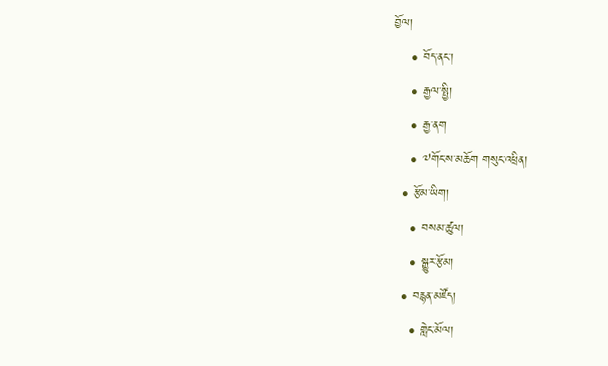བྱོལ།
    • བོད་ནང་།
    • རྒྱལ་སྤྱི།
    • རྒྱ་ནག
    • ༧གོང་ས་མཆོག གསུང་འཕྲིན།
  • རྩོམ་ཡིག།
    • བསམ་ཚུལ།
    • སྒྱུར་རྩོམ།
  • བརྙན་མཛོད།
    • གླེང་མོལ།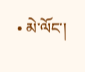• མེ་ལོང་།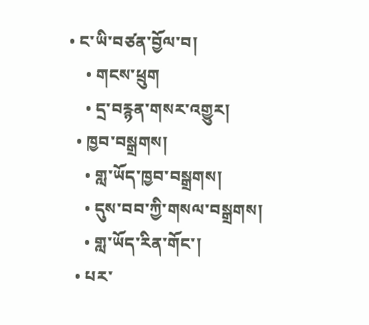• ང་ཡི་བཙན་བྱོལ་བ།
    • གངས་ཕྲུག
    • དྲ་བརྙན་གསར་འགྱུར།
  • ཁྱབ་བསྒྲགས།
    • གླ་ཡོད་ཁྱབ་བསྒྲགས།
    • དུས་བབ་ཀྱི་གསལ་བསྒྲགས།
    • གླ་ཡོད་རིན་གོང་།
  • པར་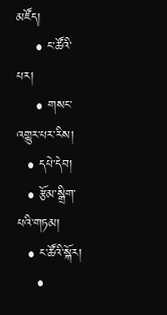མཛོད།
    • ང་ཚོའི་པར།
    • གསང་འགྱུར་པར་རིས།
  • དཔེ་དེབ།
  • རྩོམ་སྒྲིག་པའི་གཏམ།
  • ང་ཚོའི་སྐོར།
    •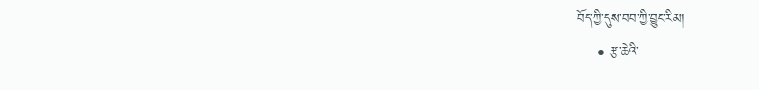བོད་ཀྱི་དུས་བབ་ཀྱི་བྱུང་རིམ།
    • རྩ་ཆེའི་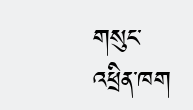གསུང་འཕྲིན་ཁག